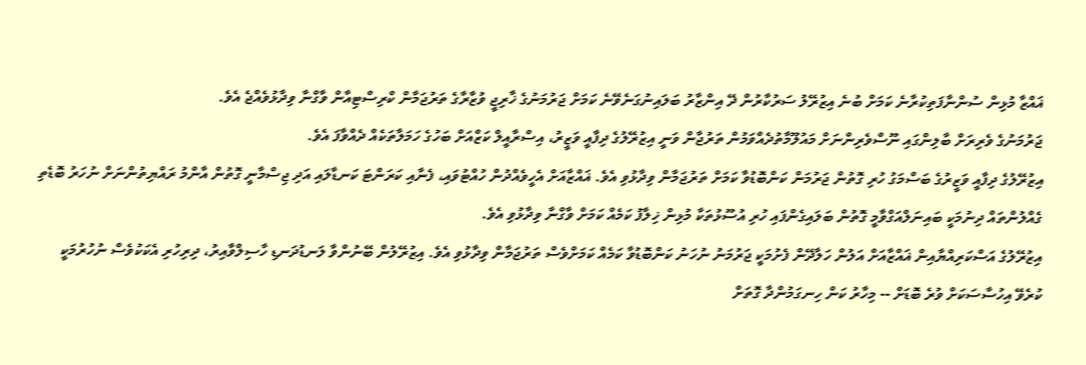ޣައްޒާ މުޅިން ސުންނާފަތިކުރާނެ ކަމަށް ބުނެ އިޒުރޭލު ސަރުކާރުން ދޭ އިންޒާރު ބަލައިނުގަނެވޭނެ ކަމަށް ޖަރުމަނުގެ ޚާރިޖީ ވުޒާރާގެ ތަރުޖަމާން ކްރިސްޓިއާން ވާގްނާ ވިދާޅުވެއްޖެ އެވެ.
ޖަރުމަނުގެ ވެރިރަށް ބާލިންގައި ނޫސްވެރިންނަށް މައުލޫމާތުދެއްވަމުން ތަރުޖާން ވަނީ އިޒުރޭލުގެ ދިފާއީ ވަޒީރު، އިސްރާއީލް ކަޒްއަށް ބަހުގެ ހަމަލާތަކެއް ދެއްވާފަ އެވެ.
އިޒުރޭލުގެ ދިފާއީ ވަޒީރުގެ ބަސްމަގު ހުރި ގޮތުން ޖަރުމަން ކަންބޮޑުވާ ކަމަށް ތަރުޖަމާން ވިދާޅުވި އެވެ. ޣައްޒާއަށް އެހީވެއްދުން ހުއްޓުވައި، ފެނާއި ކަރަންޓަ ކަނޑާލައި އަދި ޖިސްމާނީ ގޮތުން އާންމު ރައްޔިތުންނަށް ނުހަރު ބޮޑެތި ގެއްލުންތައް ދިނުމަކީ ބައިނަލްއަގްވާމީ ގޮތުން ބަލައިގެންފައި ހުރި އުސޫޅުތަކާ މުޅިން ޚިލާފު ކަމެއް ކަމަށް ވާގްނާ ވިދާޅުވި އެވެ.
އިޒުރޭލުގެ އަސްކަރިއްޔާއިން ޣައްޒާއަށް އަލުން ހަލާދޭން ފެށުމަކީ ޖަރުމަނު ނުހަނު ކަންބޮޑުވާ ކަމެއް ކަމަށްވެސް ތަރުޖަމާން ވިދާޅުވި އެވެ. އިޒުރޭލުން ބޭނުންވާ ލަނޑުދަނޑި ހާސިލްވާއިރު، ދިރިހުރި އެކަކުވެސް ނުހުރުމަކީ ކުރެވޭ އިހުސާސަކަށް ވުރެ ބޮޑަށް -- މިހާރު ކަން ހިނގަމުންދާ ގޮތަށް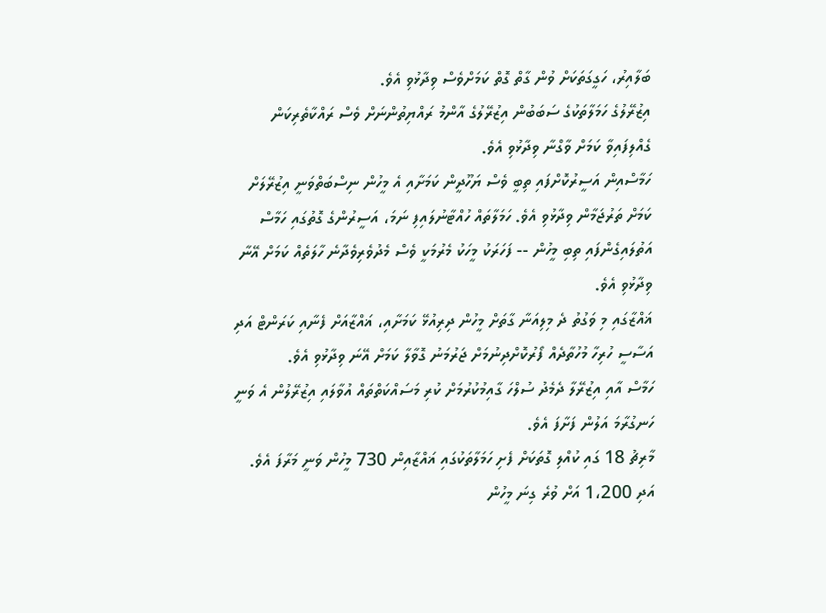ބަލާއިރު، ހަގީގަތަކަށް ވުން ގާތް ގޮތް ކަމަށްވެސް ވިދާޅުވި އެވެ.
އިޒުރޭލުގެ ހަމަލާތަކުގެ ސަބަބުން އިޒުރޭލުގެ އާންމު ރައްޔިތުންނަށް ވެސް ރައްކާތެރިކަން ގެއްލިފައިވާ ކަމަށް ވާގްނާ ވިދާޅުވި އެވެ.
ހަމާސްއިން އަސީރުކޮށްފައި ތިބީ ވެސް ޔަހޫދީން ކަމަށާއި އެ މީހުން ނިސްބަތްވަނީ އިޒުރޭލަށް ކަމަށް ތަރުޖަމާން ވިދާޅުވި އެވެ. ހަމަލާތައް ހުއްޓާނުލައިފި ނަމަ، އަސީރުންގެ ގޮތުގައި ހަމާސް އަތުލައިގެންފައި ތިބި މީހުން -- ފަހަރަކު މީހަކު މެރުމަކީ ވެސް މެދުވެރިވެދާނެ ހާލަތެއް ކަމަށް އޭނާ ވިދާޅުވި އެވެ.
ޣައްޒާގައި މި ވަގުތު ދެ މިލިއަނާ ގާތަށް މީހުން ދިރިއުޅޭ ކަމަށާއި، ޣައްޒާއަށް ފެނާއި ކަރަންޓް އަދި އަސާސީ ހުރިހާ މުހުތާދެއް ފޯރުކޮށްދިނުމަށް ޖަރުމަނު ގޮވާލާ ކަމަށް އޭނަ ވިދާޅުވި އެވެ.
ހަމާސް އާއި އިޒުރޭލާ ދެމެދު ސުލްހަ ގާއިމުކުރުމަށް ކުރި މަސައްކަތްތައް އުވާލައި އިޒުރޭލުން އެ ވަނީ ހަނގުރާމަ އަލުން ފަށާފަ އެވެ.
މާރިޗު 18 ގައި ކުއްލި ގޮތަކަށް ފެށި ހަމަލާތަކުގައި ޣައްޒާއިން 730 މީހުން ވަނީ މަރާފަ އެވެ. އަދި 1،200 އަށް ވުރެ ގިނަ މީހުން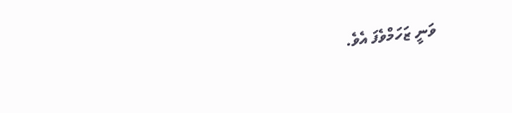ވަނީ ޒަހަމްވެފަ އެވެ.